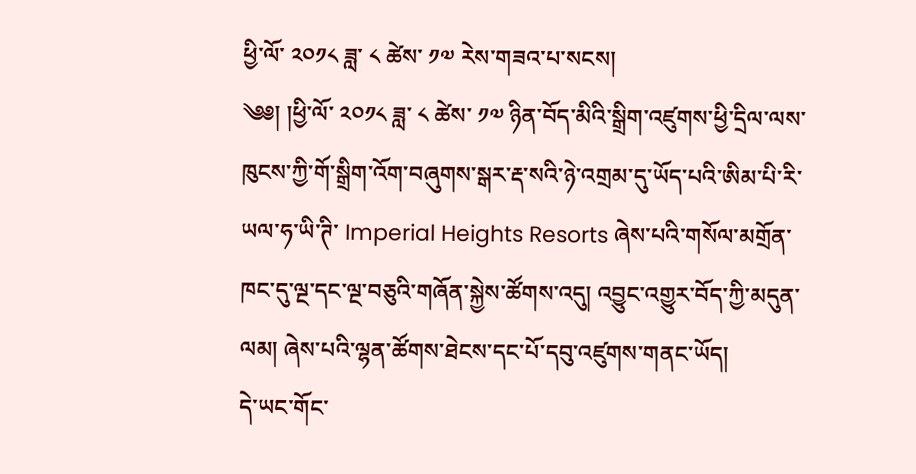ཕྱི་ལོ་ ༢༠༡༨ ཟླ་ ༨ ཚེས་ ༡༧ རེས་གཟའ་པ་སངས།
༄༅། །ཕྱི་ལོ་ ༢༠༡༨ ཟླ་ ༨ ཚེས་ ༡༧ ཉིན་བོད་མིའི་སྒྲིག་འཛུགས་ཕྱི་དྲིལ་ལས་ཁུངས་ཀྱི་གོ་སྒྲིག་འོག་བཞུགས་སྒར་རྡ་སའི་ཉེ་འགྲམ་དུ་ཡོད་པའི་ཨིམ་པི་རི་ཡལ་ཧ་ཡི་ཊི་ Imperial Heights Resorts ཞེས་པའི་གསོལ་མགྲོན་ཁང་དུ་ལྔ་དང་ལྔ་བཅུའི་གཞོན་སྐྱེས་ཚོགས་འདུ། འབྱུང་འགྱུར་བོད་ཀྱི་མདུན་ལམ། ཞེས་པའི་ལྷན་ཚོགས་ཐེངས་དང་པོ་དབུ་འཛུགས་གནང་ཡོད།
དེ་ཡང་གོང་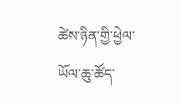ཚེས་ཉིན་གྱི་ཕྱེལ་ཡོལ་ཆུ་ཚོད་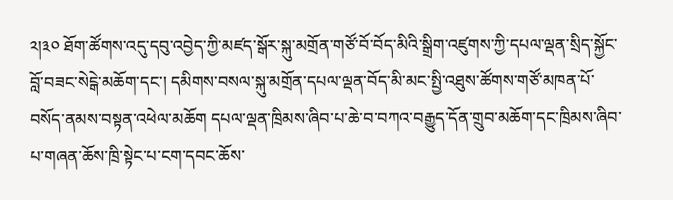༢།༣༠ ཐོག་ཚོགས་འདུ་དབུ་འབྱེད་ཀྱི་མཛད་སྒོར་སྐུ་མགྲོན་གཙོ་བོ་བོད་མིའི་སྒྲིག་འཛུགས་ཀྱི་དཔལ་ལྡན་སྲིད་སྐྱོང་བློ་བཟང་སེངྒེ་མཆོག་དང་། དམིགས་བསལ་སྐུ་མགྲོན་དཔལ་ལྡན་བོད་མི་མང་སྤྱི་འཐུས་ཚོགས་གཙོ་མཁན་པོ་བསོད་ནམས་བསྟན་འཕེལ་མཆོག དཔལ་ལྡན་ཁྲིམས་ཞིབ་པ་ཆེ་བ་བཀའ་བརྒྱུད་དོན་གྲུབ་མཆོག་དང་ཁྲིམས་ཞིབ་པ་གཞན་ཆོས་ཁྲི་སྟེང་པ་ངག་དབང་ཆོས་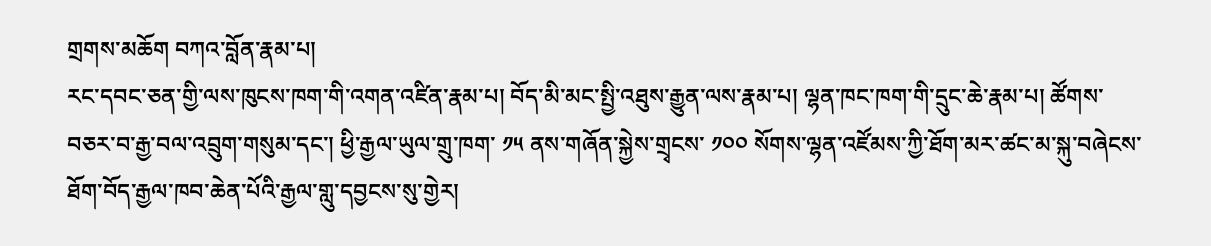གྲགས་མཆོག བཀའ་བློན་རྣམ་པ།
རང་དབང་ཅན་གྱི་ལས་ཁུངས་ཁག་གི་འགན་འཛིན་རྣམ་པ། བོད་མི་མང་སྤྱི་འཐུས་རྒྱུན་ལས་རྣམ་པ། ལྷན་ཁང་ཁག་གི་དྲུང་ཆེ་རྣམ་པ། ཚོགས་བཅར་བ་རྒྱ་བལ་འབྲུག་གསུམ་དང་། ཕྱི་རྒྱལ་ཡུལ་གྲུ་ཁག་ ༡༥ ནས་གཞོན་སྐྱེས་གྲྭངས་ ༡༠༠ སོགས་ལྷན་འཛོམས་ཀྱི་ཐོག་མར་ཚང་མ་སྐུ་བཞེངས་ཐོག་བོད་རྒྱལ་ཁབ་ཆེན་པོའི་རྒྱལ་གླུ་དབྱངས་སུ་གྱེར།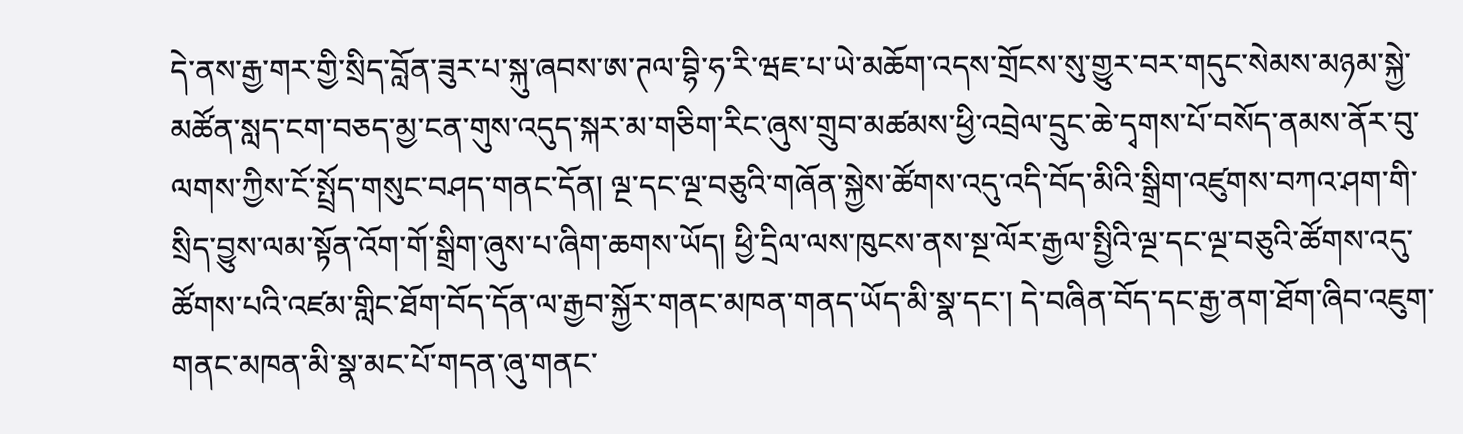དེ་ནས་རྒྱ་གར་གྱི་སྲིད་བློན་ཟུར་པ་སྐུ་ཞབས་ཨ་ཊལ་བྷི་ཧ་རི་ཝཇ་པ་ཡེ་མཆོག་འདས་གྲོངས་སུ་གྱུར་བར་གདུང་སེམས་མཉམ་སྐྱེ་མཚོན་སླད་ངག་བཅད་མྱ་ངན་གུས་འདུད་སྐར་མ་གཅིག་རིང་ཞུས་གྲུབ་མཚམས་ཕྱི་འབྲེལ་དྲུང་ཆེ་དྭགས་པོ་བསོད་ནམས་ནོར་བུ་ལགས་ཀྱིས་ངོ་སྤྲོད་གསུང་བཤད་གནང་དོན། ལྔ་དང་ལྔ་བཅུའི་གཞོན་སྐྱེས་ཚོགས་འདུ་འདི་བོད་མིའི་སྒྲིག་འཛུགས་བཀའ་ཤག་གི་སྲིད་བྱུས་ལམ་སྟོན་འོག་གོ་སྒྲིག་ཞུས་པ་ཞིག་ཆགས་ཡོད། ཕྱི་དྲིལ་ལས་ཁུངས་ནས་སྔ་ལོར་རྒྱལ་སྤྱིའི་ལྔ་དང་ལྔ་བཅུའི་ཚོགས་འདུ་ཚོགས་པའི་འཛམ་གླིང་ཐོག་བོད་དོན་ལ་རྒྱབ་སྐྱོར་གནང་མཁན་གནད་ཡོད་མི་སྣ་དང་། དེ་བཞིན་བོད་དང་རྒྱ་ནག་ཐོག་ཞིབ་འཇུག་གནང་མཁན་མི་སྣ་མང་པོ་གདན་ཞུ་གནང་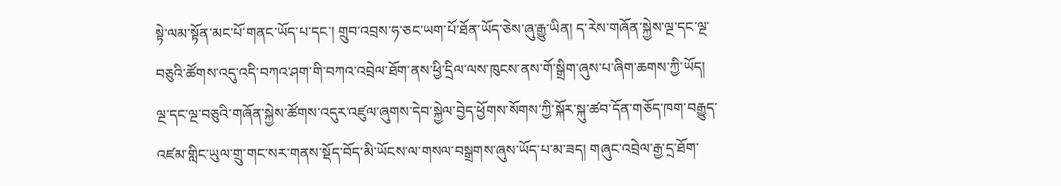སྟེ་ལམ་སྟོན་མང་པོ་གནང་ཡོད་པ་དང་། གྲུབ་འབྲས་ཧ་ཅང་ཡག་པོ་ཐོན་ཡོད་ཅེས་ཞུ་རྒྱུ་ཡིན། ད་རེས་གཞོན་སྐྱེས་ལྔ་དང་ལྔ་བཅུའི་ཚོགས་འདུ་འདི་བཀའ་ཤག་གི་བཀའ་འབྲེལ་ཐོག་ནས་ཕྱི་དྲིལ་ལས་ཁུངས་ནས་གོ་སྒྲིག་ཞུས་པ་ཞིག་ཆགས་ཀྱི་ཡོད། ལྔ་དང་ལྔ་བཅུའི་གཞོན་སྐྱེས་ཚོགས་འདུར་འཛུལ་ཞུགས་དེབ་སྐྱེལ་བྱེད་ཕྱོགས་སོགས་ཀྱི་སྐོར་སྐུ་ཚབ་དོན་གཅོད་ཁག་བརྒྱུད་འཛམ་གླིང་ཡུལ་གྲུ་གང་སར་གནས་སྡོད་བོད་མི་ཡོངས་ལ་གསལ་བསྒྲགས་ཞུས་ཡོད་པ་མ་ཟད། གཞུང་འབྲེལ་རྒྱ་དྲ་ཐོག་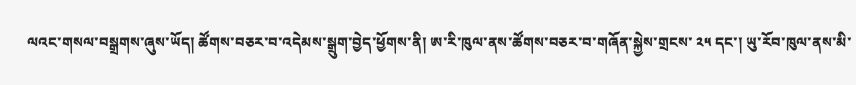ལའང་གསལ་བསྒྲགས་ཞུས་ཡོད། ཚོགས་བཅར་བ་འདེམས་སྒྲུག་བྱེད་ཕྱོགས་ནི། ཨ་རི་ཁུལ་ནས་ཚོགས་བཅར་བ་གཞོན་སྐྱེས་གྲངས་ ༢༥ དང་། ཡུ་རོབ་ཁུལ་ནས་མི་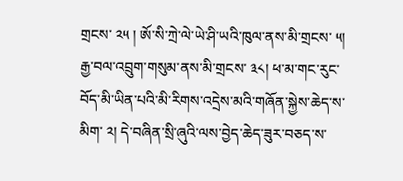གྲངས་ ༢༥ ། ཨོ་སི་ཀྲེ་ལེ་ཡེ་ཤི་ཡའི་ཁུལ་ནས་མི་གྲངས་ ༥། རྒྱ་བལ་འབྲུག་གསུམ་ནས་མི་གྲངས་ ༣༨། ཕ་མ་གང་རུང་བོད་མི་ཡིན་པའི་མི་རིགས་འདྲེས་མའི་གཞོན་སྐྱེས་ཆེད་ས་མིག་ ༢། དེ་བཞིན་སྲི་ཞུའི་ལས་བྱེད་ཆེད་ཟུར་བཅད་ས་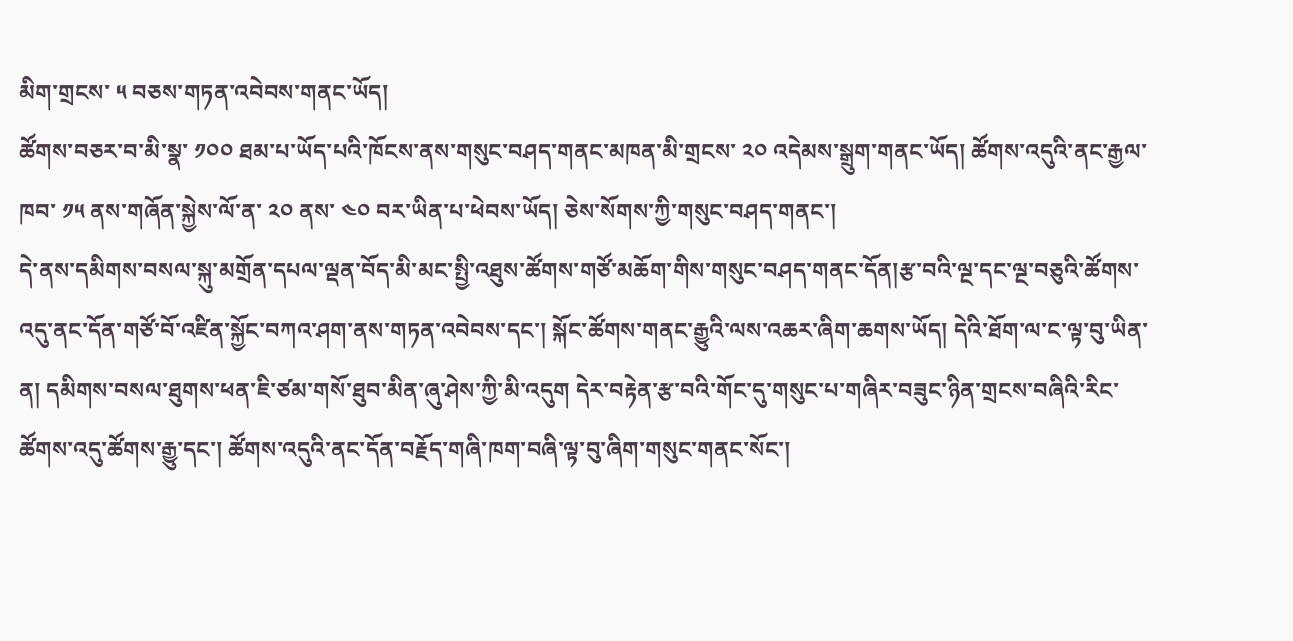མིག་གྲངས་ ༥ བཅས་གཏན་འབེབས་གནང་ཡོད།
ཚོགས་བཅར་བ་མི་སྣ་ ༡༠༠ ཐམ་པ་ཡོད་པའི་ཁོངས་ནས་གསུང་བཤད་གནང་མཁན་མི་གྲངས་ ༢༠ འདེམས་སྒྲུག་གནང་ཡོད། ཚོགས་འདུའི་ནང་རྒྱལ་ཁབ་ ༡༥ ནས་གཞོན་སྐྱེས་ལོ་ན་ ༢༠ ནས་ ༤༠ བར་ཡིན་པ་ཕེབས་ཡོད། ཅེས་སོགས་ཀྱི་གསུང་བཤད་གནང་།
དེ་ནས་དམིགས་བསལ་སྐུ་མགྲོན་དཔལ་ལྡན་བོད་མི་མང་སྤྱི་འཐུས་ཚོགས་གཙོ་མཆོག་གིས་གསུང་བཤད་གནང་དོན།རྩ་བའི་ལྔ་དང་ལྔ་བཅུའི་ཚོགས་འདུ་ནང་དོན་གཙོ་བོ་འཛིན་སྐྱོང་བཀའ་ཤག་ནས་གཏན་འབེབས་དང་། སྐོང་ཚོགས་གནང་རྒྱུའི་ལས་འཆར་ཞིག་ཆགས་ཡོད། དེའི་ཐོག་ལ་ང་ལྟ་བུ་ཡིན་ན། དམིགས་བསལ་ཐུགས་ཕན་ཇི་ཙམ་གསོ་ཐུབ་མིན་ཞུ་ཤེས་ཀྱི་མི་འདུག དེར་བརྟེན་རྩ་བའི་གོང་དུ་གསུང་པ་གཞིར་བཟུང་ཉིན་གྲངས་བཞིའི་རིང་ཚོགས་འདུ་ཚོགས་རྒྱུ་དང་། ཚོགས་འདུའི་ནང་དོན་བརྗོད་གཞི་ཁག་བཞི་ལྟ་བུ་ཞིག་གསུང་གནང་སོང་།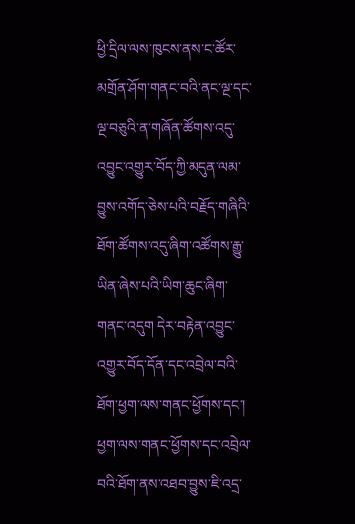ཕྱི་དྲིལ་ལས་ཁུངས་ནས་ང་ཚོར་མགྲོན་ཤོག་གནང་བའི་ནང་ལྔ་དང་ལྔ་བཅུའི་ན་གཞོན་ཚོགས་འདུ་འབྱུང་འགྱུར་བོད་ཀྱི་མདུན་ལམ་བྱུས་འགོད་ཅེས་པའི་བརྗོད་གཞིའི་ཐོག་ཚོགས་འདུ་ཞིག་འཚོགས་རྒྱུ་ཡིན་ཞེས་པའི་ཡིག་ཆུང་ཞིག་གནང་འདུག དེར་བརྟེན་འབྱུང་འགྱུར་བོད་དོན་དང་འབྲེལ་བའི་ཐོག་ཕྱག་ལས་གནང་ཕྱོགས་དང་། ཕྱག་ལས་གནང་ཕྱོགས་དང་འབྲེལ་བའི་ཐོག་ནས་འཐབ་བྱུས་ཇི་འདྲ་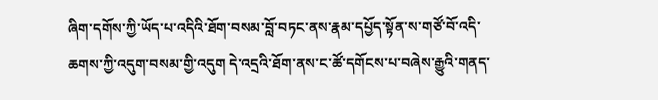ཞིག་དགོས་ཀྱི་ཡོད་པ་འདིའི་ཐོག་བསམ་བློ་བཏང་ནས་རྣམ་དཔྱོད་སྟོན་ས་གཙོ་བོ་འདི་ཆགས་ཀྱི་འདུག་བསམ་གྱི་འདུག དེ་འདྲའི་ཐོག་ནས་ང་ཚོ་དགོངས་པ་བཞེས་རྒྱུའི་གནད་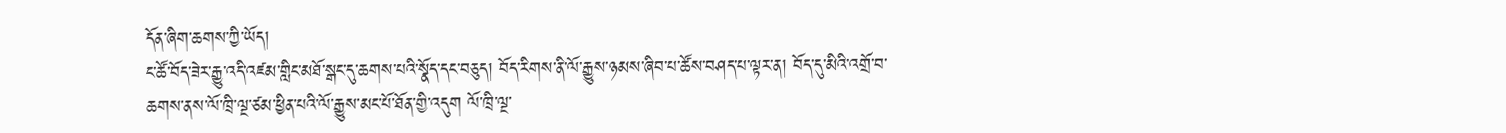དོན་ཞིག་ཆགས་ཀྱི་ཡོད།
ང་ཚོ་བོད་ཟེར་རྒྱུ་འདི་འཛམ་གླིང་མཐོ་སྒང་དུ་ཆགས་པའི་སྣོད་དང་བཅུད། བོད་རིགས་ནི་ལོ་རྒྱུས་ཉམས་ཞིབ་པ་ཚོས་བཤད་པ་ལྟར་ན། བོད་དུ་མིའི་འགྲོ་བ་ཆགས་ནས་ལོ་ཁྲི་ལྔ་ཙམ་ཕྱིན་པའི་ལོ་རྒྱུས་མང་པོ་ཐོན་གྱི་འདུག ལོ་ཁྲི་ལྔ་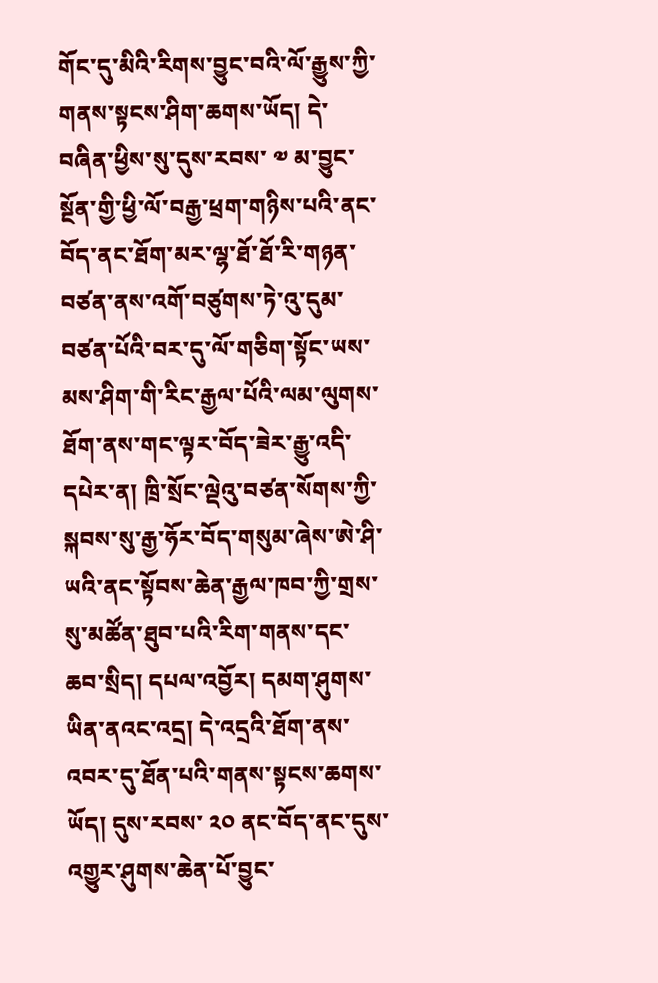གོང་དུ་མིའི་རིགས་བྱུང་བའི་ལོ་རྒྱུས་ཀྱི་གནས་སྟངས་ཤིག་ཆགས་ཡོད། དེ་བཞིན་ཕྱིས་སུ་དུས་རབས་ ༧ མ་བྱུང་སྔོན་གྱི་ཕྱི་ལོ་བརྒྱ་ཕྲག་གཉིས་པའི་ནང་བོད་ནང་ཐོག་མར་ལྷ་ཐོ་ཐོ་རི་གཉན་བཙན་ནས་འགོ་བཙུགས་ཏེ་འུ་དུམ་བཙན་པོའི་བར་དུ་ལོ་གཅིག་སྟོང་ཡས་མས་ཤིག་གི་རིང་རྒྱལ་པོའི་ལམ་ལུགས་ཐོག་ནས་གང་ལྟར་བོད་ཟེར་རྒྱུ་འདི་དཔེར་ན། ཁྲི་སྲོང་ལྡེའུ་བཙན་སོགས་ཀྱི་སྐབས་སུ་རྒྱ་ཧོར་བོད་གསུམ་ཞེས་ཨེ་ཤི་ཡའི་ནང་སྟོབས་ཆེན་རྒྱལ་ཁབ་ཀྱི་གྲས་སུ་མཚོན་ཐུབ་པའི་རིག་གནས་དང་ཆབ་སྲིད། དཔལ་འབྱོར། དམག་ཤུགས་ཡིན་ནའང་འདྲ། དེ་འདྲའི་ཐོག་ནས་འབར་དུ་ཐོན་པའི་གནས་སྟངས་ཆགས་ཡོད། དུས་རབས་ ༢༠ ནང་བོད་ནང་དུས་འགྱུར་ཤུགས་ཆེན་པོ་བྱུང་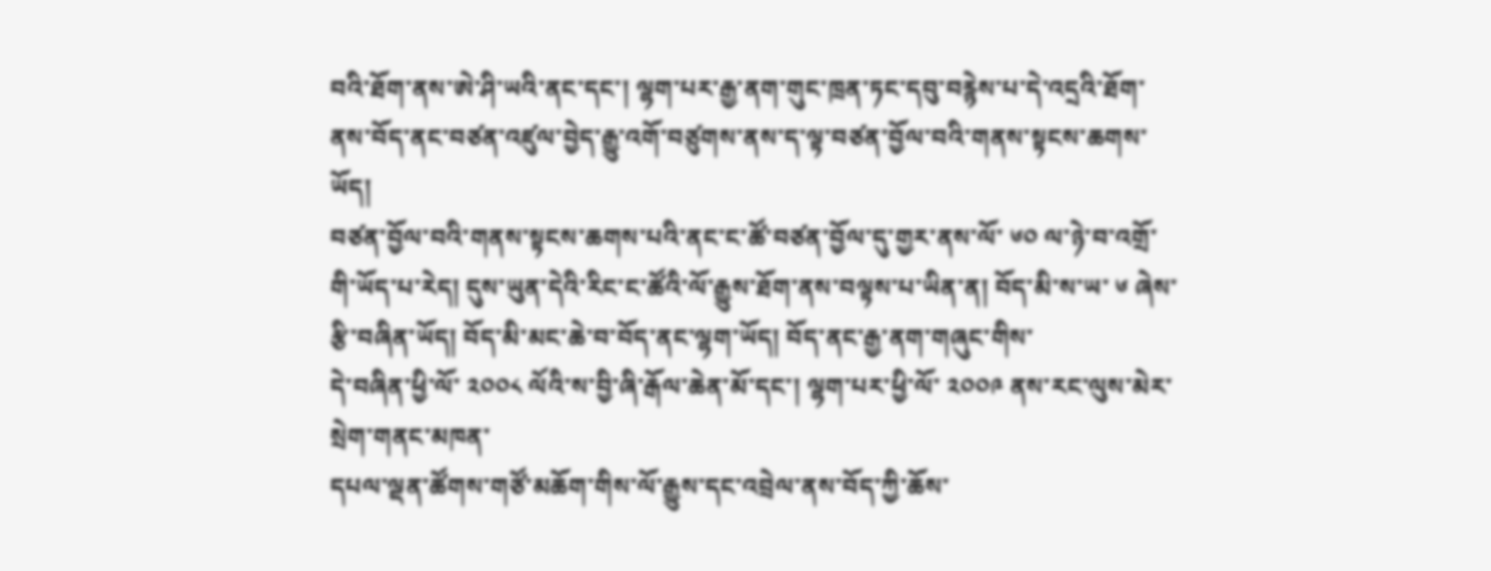བའི་ཐོག་ནས་ཨེ་ཤི་ཡའི་ནང་དང་། ལྷག་པར་རྒྱ་ནག་གུང་ཁྲན་ཏང་དབུ་བརྙེས་པ་དེ་འདྲའི་ཐོག་ནས་བོད་ནང་བཙན་འཛུལ་བྱེད་རྒྱུ་འགོ་བཙུགས་ནས་ད་ལྟ་བཙན་བྱོལ་བའི་གནས་སྟངས་ཆགས་ཡོད།
བཙན་བྱོལ་བའི་གནས་སྟངས་ཆགས་པའི་ནང་ང་ཚོ་བཙན་བྱོལ་དུ་གྱར་ནས་ལོ་ ༦༠ ལ་ཉེ་བ་འགྲོ་གི་ཡོད་པ་རེད། དུས་ཡུན་དེའི་རིང་ང་ཚོའི་ལོ་རྒྱུས་ཐོག་ནས་བལྟས་པ་ཡིན་ན། བོད་མི་ས་ཡ་ ༦ ཞེས་རྩི་བཞིན་ཡོད། བོད་མི་མང་ཆེ་བ་བོད་ནང་ལྷག་ཡོད། བོད་ནང་རྒྱ་ནག་གཞུང་གིས་
དེ་བཞིན་ཕྱི་ལོ་ ༢༠༠༨ ལོའི་ས་བྱི་ཞི་རྒོལ་ཆེན་མོ་དང་། ལྷག་པར་ཕྱི་ལོ་ ༢༠༠༩ ནས་རང་ལུས་མེར་སྲེག་གནང་མཁན་
དཔལ་ལྡན་ཚོགས་གཙོ་མཆོག་གིས་ལོ་རྒྱུས་དང་འབྲེལ་ནས་བོད་ཀྱི་ཆོས་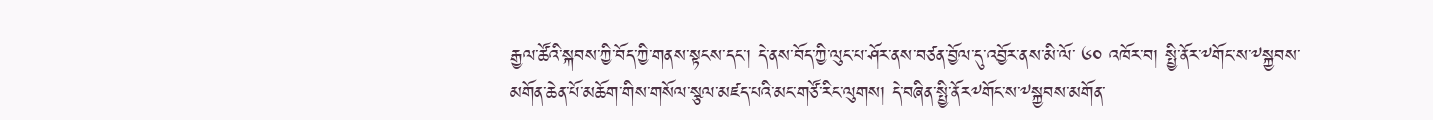རྒྱལ་ཚོའི་སྐབས་ཀྱི་བོད་ཀྱི་གནས་སྟངས་དང་། དེ་ནས་བོད་ཀྱི་ལུང་པ་ཤོར་ནས་བཙན་བྱོལ་དུ་འབྱོར་ནས་མི་ལོ་ ༦༠ འཁོར་བ། སྤྱི་ནོར་༸གོང་ས་༸སྐྱབས་མགོན་ཆེན་པོ་མཆོག་གིས་གསོལ་སྩལ་མཛད་པའི་མང་གཙོ་རིང་ལུགས། དེ་བཞིན་སྤྱི་ནོར༸གོང་ས་༸སྐྱབས་མགོན་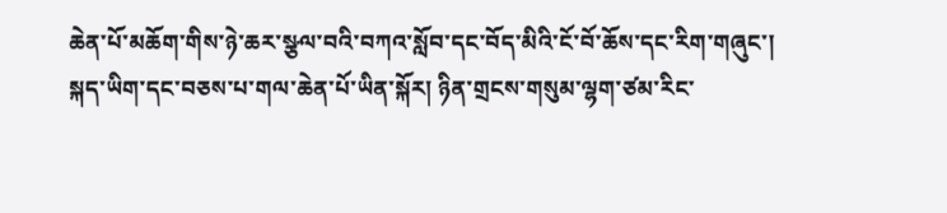ཆེན་པོ་མཆོག་གིས་ཉེ་ཆར་སྩལ་བའི་བཀའ་སློབ་དང་བོད་མིའི་ངོ་བོ་ཆོས་དང་རིག་གཞུང་། སྐད་ཡིག་དང་བཅས་པ་གལ་ཆེན་པོ་ཡིན་སྐོར། ཉིན་གྲངས་གསུམ་ལྷག་ཙམ་རིང་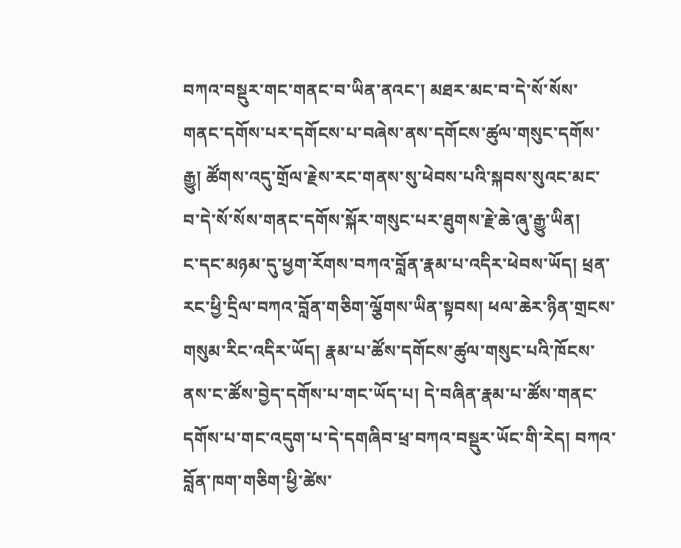བཀའ་བསྡུར་གང་གནང་བ་ཡིན་ནའང་། མཐར་མང་བ་དེ་སོ་སོས་གནང་དགོས་པར་དགོངས་པ་བཞེས་ནས་དགོངས་ཚུལ་གསུང་དགོས་རྒྱུ། ཚོགས་འདུ་གྲོལ་རྗེས་རང་གནས་སུ་ཕེབས་པའི་སྐབས་སུའང་མང་བ་དེ་སོ་སོས་གནང་དགོས་སྐོར་གསུང་པར་ཐུགས་རྗེ་ཆེ་ཞུ་རྒྱུ་ཡིན།
ང་དང་མཉམ་དུ་ཕྱག་རོགས་བཀའ་བློན་རྣམ་པ་འདིར་ཕེབས་ཡོད། ཕྲན་རང་ཕྱི་དྲིལ་བཀའ་བློན་གཅིག་ལྕོགས་ཡིན་སྟབས། ཕལ་ཆེར་ཉིན་གྲངས་གསུམ་རིང་འདིར་ཡོད། རྣམ་པ་ཚོས་དགོངས་ཚུལ་གསུང་པའི་ཁོངས་ནས་ང་ཚོས་བྱེད་དགོས་པ་གང་ཡོད་པ། དེ་བཞིན་རྣམ་པ་ཚོས་གནང་དགོས་པ་གང་འདུག་པ་དེ་དགཞིབ་ཕྲ་བཀའ་བསྡུར་ཡོང་གི་རེད། བཀའ་བློན་ཁག་གཅིག་ཕྱི་ཚེས་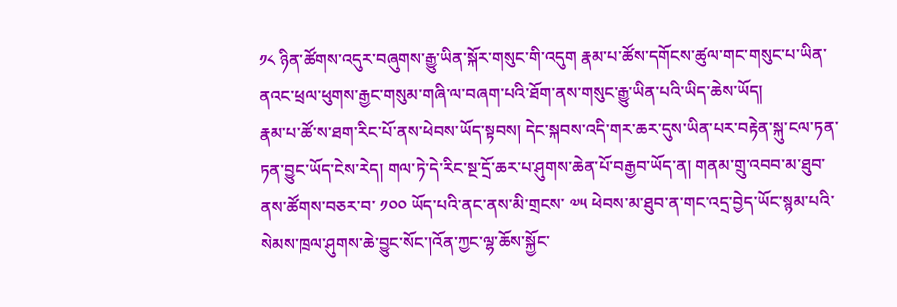༡༨ ཉིན་ཚོགས་འདུར་བཞུགས་རྒྱུ་ཡིན་སྐོར་གསུང་གི་འདུག རྣམ་པ་ཚོས་དགོངས་ཚུལ་གང་གསུང་པ་ཡིན་ནའང་ཕྲལ་ཕུགས་རྒྱང་གསུམ་གཞི་ལ་བཞག་པའི་ཐོག་ནས་གསུང་རྒྱུ་ཡིན་པའི་ཡིད་ཆེས་ཡོད།
རྣམ་པ་ཚོ་ས་ཐག་རིང་པོ་ནས་ཕེབས་ཡོད་སྟབས། དེང་སྐབས་འདི་གར་ཆར་དུས་ཡིན་པར་བརྟེན་སྐུ་ངལ་ཏན་ཏན་བྱུང་ཡོད་ངེས་རེད། གལ་ཏེ་དེ་རིང་སྔ་དྲོ་ཆར་པ་ཤུགས་ཆེན་པོ་བརྒྱབ་ཡོད་ན། གནམ་གྲུ་འབབ་མ་ཐུབ་ནས་ཚོགས་བཅར་བ་ ༡༠༠ ཡོད་པའི་ནང་ནས་མི་གྲངས་ ༧༥ ཕེབས་མ་ཐུབ་ན་གང་འདྲ་བྱེད་ཡོང་སྙམ་པའི་སེམས་ཁྲལ་ཤུགས་ཆེ་བྱུང་སོང་།འོན་ཀྱང་ལྷ་ཆོས་སྐྱོང་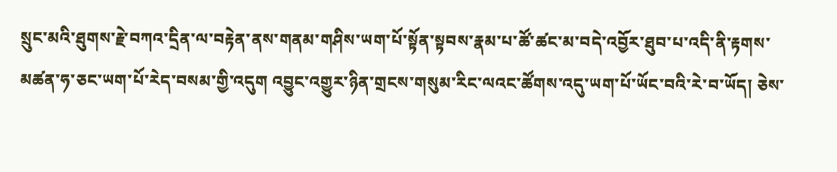སྲུང་མའི་ཐུགས་རྗེ་བཀའ་དྲིན་ལ་བརྟེན་ནས་གནམ་གཤིས་ཡག་པོ་སྟོན་སྟབས་རྣམ་པ་ཚོ་ཚང་མ་བདེ་འབྱོར་ཐུབ་པ་འདི་ནི་རྟགས་མཚན་ཧ་ཅང་ཡག་པོ་རེད་བསམ་གྱི་འདུག འབྱུང་འགྱུར་ཉིན་གྲངས་གསུམ་རིང་ལའང་ཚོགས་འདུ་ཡག་པོ་ཡོང་བའི་རེ་བ་ཡོད། ཅེས་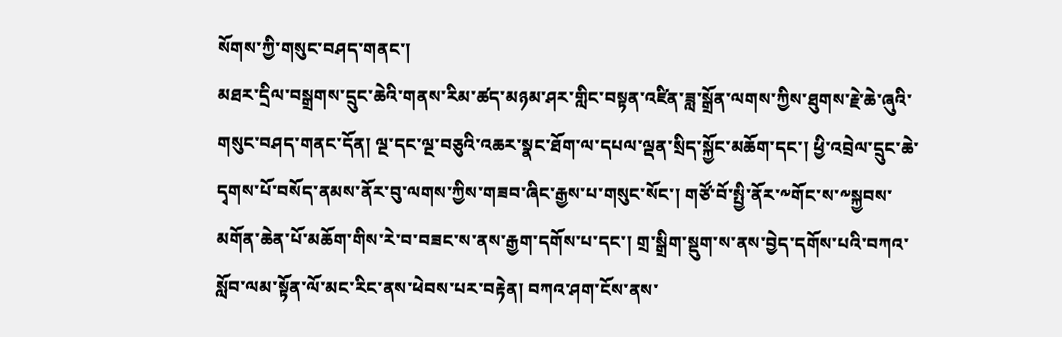སོགས་ཀྱི་གསུང་བཤད་གནང་།
མཐར་དྲིལ་བསྒྲགས་དྲུང་ཆེའི་གནས་རིམ་ཚད་མཉམ་ཤར་གླིང་བསྟན་འཛིན་ཟླ་སྒྲོན་ལགས་ཀྱིས་ཐུགས་རྗེ་ཆེ་ཞུའི་གསུང་བཤད་གནང་དོན། ལྔ་དང་ལྔ་བཅུའི་འཆར་སྣང་ཐོག་ལ་དཔལ་ལྡན་སྲིད་སྐྱོང་མཆོག་དང་། ཕྱི་འབྲེལ་དྲུང་ཆེ་དྭགས་པོ་བསོད་ནམས་ནོར་བུ་ལགས་ཀྱིས་གཟབ་ཞིང་རྒྱས་པ་གསུང་སོང་། གཙོ་བོ་སྤྱི་ནོར་༸གོང་ས་༸སྐྱབས་མགོན་ཆེན་པོ་མཆོག་གིས་རེ་བ་བཟང་ས་ནས་རྒྱག་དགོས་པ་དང་། གྲ་སྒྲིག་སྡུག་ས་ནས་བྱེད་དགོས་པའི་བཀའ་སློབ་ལམ་སྟོན་ལོ་མང་རིང་ནས་ཕེབས་པར་བརྟེན། བཀའ་ཤག་ངོས་ནས་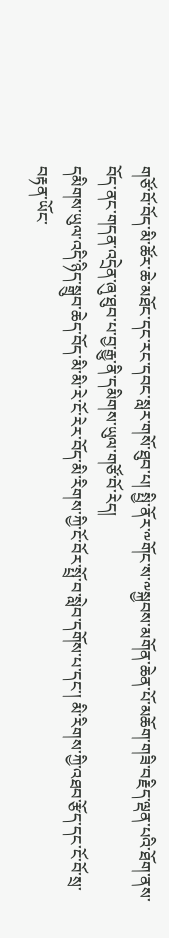གཙོ་བོ་བོད་མི་ཚོར་ཆེ་མཐོང་དང་རང་དབང་སླར་གསོ་ཐུབ་པ། སྤྱི་ནོར་༸གོང་ས་༸སྐྱབས་མགོན་ཆེན་པོ་མཆོག་གཟི་བརྗིད་ལྡན་པའི་ཐོག་ནས་བོད་ནང་གདན་འདྲེན་ཞུ་ཐུབ་པ་བྱ་རྒྱུ་ནི་དམིགས་ཡུལ་གཙོ་བོ་རེད།
དམིགས་ཡུལ་འདི་ཉིད་སྒྲུབ་ཆེད་བོད་མི་མི་རེ་ངོ་རེར་བོད་མི་རིགས་ཀྱི་ངོ་བོར་སྤྲོ་བ་སླེབ་དགོས་པ་དང་། མི་རིགས་ཀྱི་འཐབ་རྩོད་དང་ངོ་བོ་སྲ་བརྟན་ཡོང་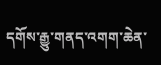དགོས་རྒྱུ་གནད་འགག་ཆེན་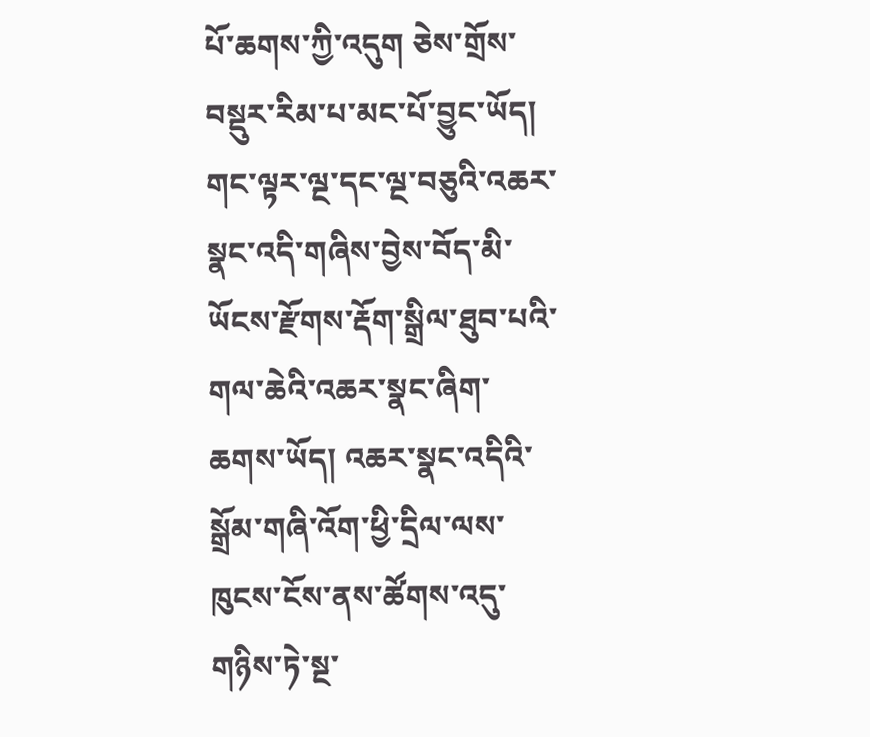པོ་ཆགས་ཀྱི་འདུག ཅེས་གྲོས་བསྡུར་རིམ་པ་མང་པོ་བྱུང་ཡོད། གང་ལྟར་ལྔ་དང་ལྔ་བཅུའི་འཆར་སྣང་འདི་གཞིས་བྱེས་བོད་མི་ཡོངས་རྫོགས་རྡོག་སྒྲིལ་ཐུབ་པའི་གལ་ཆེའི་འཆར་སྣང་ཞིག་ཆགས་ཡོད། འཆར་སྣང་འདིའི་སྒྲོམ་གཞི་འོག་ཕྱི་དྲིལ་ལས་ཁུངས་ངོས་ནས་ཚོགས་འདུ་གཉིས་ཏེ་སྔ་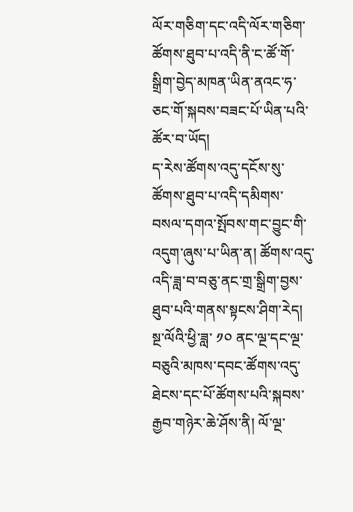ལོར་གཅིག་དང་འདི་ལོར་གཅིག་ཚོགས་ཐུབ་པ་འདི་ནི་ང་ཚོ་གོ་སྒྲིག་བྱེད་མཁན་ཡིན་ནའང་ཧ་ཅང་གོ་སྐབས་བཟང་པོ་ཡིན་པའི་ཚོར་བ་ཡོད།
ད་རེས་ཚོགས་འདུ་དངོས་སུ་ཚོགས་ཐུབ་པ་འདི་དམིགས་བསལ་དགའ་སྤོབས་གང་བྱུང་གི་འདུག་ཞུས་པ་ཡིན་ན། ཚོགས་འདུ་འདི་ཟླ་བ་བཅུ་ནང་གྲ་སྒྲིག་བྱས་ཐུབ་པའི་གནས་སྟངས་ཤིག་རེད། སྔ་ལོའི་ཕྱི་ཟླ་ ༡༠ ནང་ལྔ་དང་ལྔ་བཅུའི་མཁས་དབང་ཚོགས་འདུ་ཐེངས་དང་པོ་ཚོགས་པའི་སྐབས་རྒྱབ་གཉེར་ཆེ་ཤོས་ནི། ལོ་ལྔ་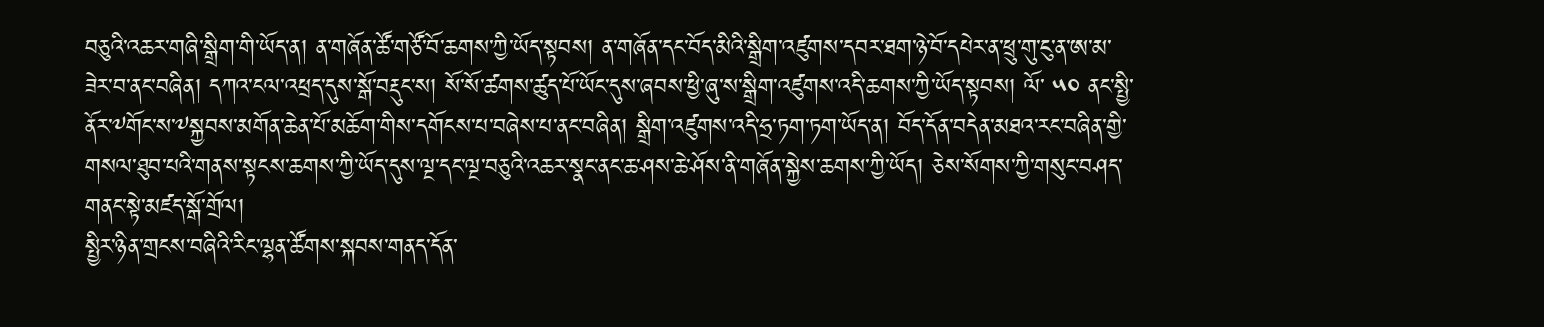བཅུའི་འཆར་གཞི་སྒྲིག་གི་ཡོད་ན། ན་གཞོན་ཚོ་གཙོ་བོ་ཆགས་ཀྱི་ཡོད་སྟབས། ན་གཞོན་དང་བོད་མིའི་སྒྲིག་འཛུགས་དབར་ཐག་ཉེ་བོ་དཔེར་ན་ཕྲུ་གུ་ངུ་ན་ཨ་མ་ཟེར་བ་ནང་བཞིན། དཀའ་ངལ་འཕྲད་དུས་སྒོ་བརྡུང་ས། སོ་སོ་ཚགས་ཚུད་པོ་ཡོང་དུས་ཞབས་ཕྱི་ཞུ་ས་སྒྲིག་འཛུགས་འདི་ཆགས་ཀྱི་ཡོད་སྟབས། ལོ་ ༥༠ ནང་སྤྱི་ནོར་༸གོང་ས་༸སྐྱབས་མགོན་ཆེན་པོ་མཆོག་གིས་དགོངས་པ་བཞེས་པ་ནང་བཞིན། སྒྲིག་འཛུགས་འདི་ཧྲ་ཏག་ཏག་ཡོད་ན། བོད་དོན་བདེན་མཐའ་རང་བཞིན་གྱི་གསལ་ཐུབ་པའི་གནས་སྟངས་ཆགས་ཀྱི་ཡོད་དུས་ལྔ་དང་ལྔ་བཅུའི་འཆར་སྣང་ནང་ཆ་ཤས་ཆེ་ཤོས་ནི་གཞོན་སྐྱེས་ཆགས་ཀྱི་ཡོད། ཅེས་སོགས་ཀྱི་གསུང་བཤད་གནང་སྟེ་མཛད་སྒོ་གྲོལ།
སྤྱིར་ཉིན་གྲངས་བཞིའི་རིང་ལྷན་ཚོགས་སྐབས་གནད་དོན་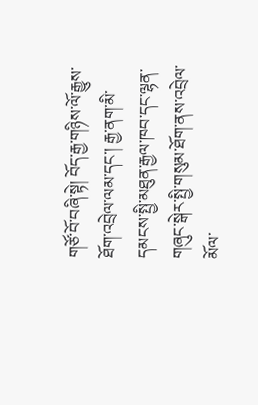གཙོ་བོ་བཞི་སྟེ། བོད་རྒྱ་གཉིས་ལོ་རྒྱུས་ཐོག་འབྲེལ་ལམ་དང་། རྒྱ་ནག་མི་དམངས་སྤྱི་མཐུན་རྒྱལ་ཁབ་དང་ལྷན་གཞུང་སྒེར་སྤྱི་གསུམ་ཐོག་ནས་འབྲེལ་མོལ་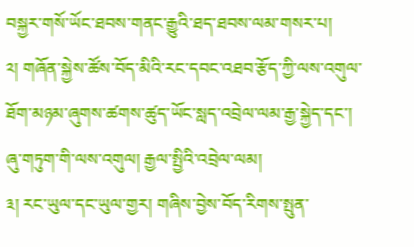བསྐྱར་གསོ་ཡོང་ཐབས་གནང་རྒྱུའི་ཐད་ཐབས་ལམ་གསར་པ།
༢། གཞོན་སྐྱེས་ཚོས་བོད་མིའི་རང་དབང་འཐབ་རྩོད་ཀྱི་ལས་འགུལ་ཐོག་མཉམ་ཞུགས་ཚགས་ཚུད་ཡོང་སླད་འབྲེལ་ལམ་རྒྱ་སྐྱེད་དང་། ཞུ་གཏུག་གི་ལས་འགུལ། རྒྱལ་སྤྱིའི་འབྲེལ་ལམ།
༣། རང་ཡུལ་དང་ཡུལ་གྱར། གཞིས་བྱེས་བོད་རིགས་སྤུན་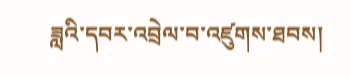ཟླའི་དབར་འབྲེལ་བ་འཛུགས་ཐབས།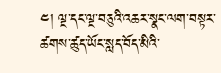༤། ལྔ་དང་ལྔ་བཅུའི་འཆར་སྣང་ལག་བསྟར་ཚགས་ཚུད་ཡོང་སླད་བོད་མིའི་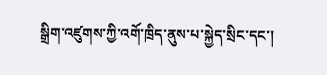སྒྲིག་འཛུགས་ཀྱི་འགོ་ཁྲིད་ནུས་པ་སྐྱེད་སྲིང་དང་།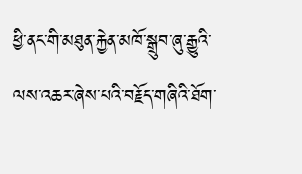ཕྱི་ནང་གི་མཐུན་རྐྱེན་མཁོ་སྒྲུབ་ཞུ་རྒྱུའི་ལས་འཆར་ཞེས་པའི་བརྗོད་གཞིའི་ཐོག་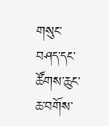གསུང་བཤད་དང་ཚོགས་ཆུང་ཆ་བགོས་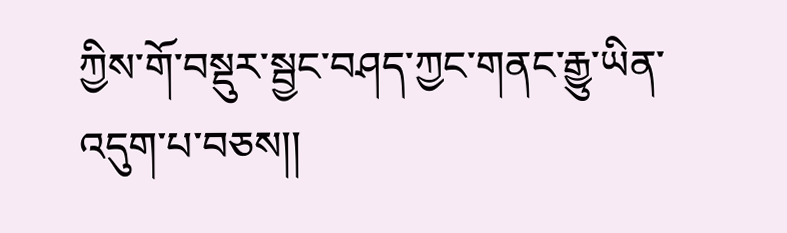ཀྱིས་གོ་བསྡུར་སྦྱང་བཤད་ཀྱང་གནང་རྒྱུ་ཡིན་འདུག་པ་བཅས།།